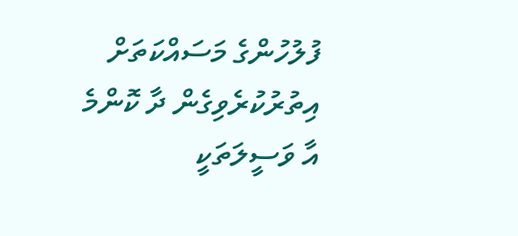ފުލުހުންގެ މަސައްކަތަށް އިތުރުކުރެވިގެން ދާ ކޮންމެ އާ ވަސީލަތަކީ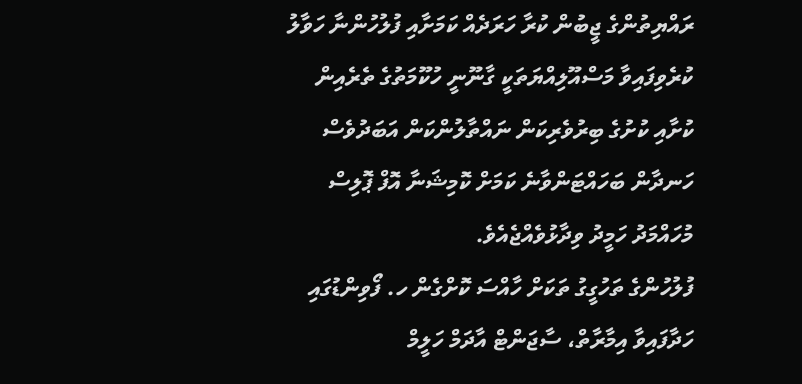ރައްޔިތުންގެ ޖީބުން ކުރާ ހަރަދެއް ކަމަށާއި ފުލުހުންނާ ހަވާލު ކުރެވިފައިވާ މަސްއޫލިއްޔަތަކީ ގާނޫނީ ހުކޫމަތުގެ ތެރެއިން ކުށާއި ކުށުގެ ބިރުވެރިކަން ނައްތާލުންކަން އަބަދުވެސް ހަނދާން ބަހައްޓަންވާނެ ކަމަށް ކޮމިޝަނާ އޮފް ޕޮލިސް މުހައްމަދު ހަމީދު ވިދާޅުވެއްޖެއެވެ.
ފުލުހުންގެ ތަހުގީގު ތަކަށް ހާއްސަ ކޮށްގެން ހ. ފޯވިންޑުގައި ހަދާފައިވާ އިމާރާތް، ސާޖަންޓް އާދަމް ހަލީމް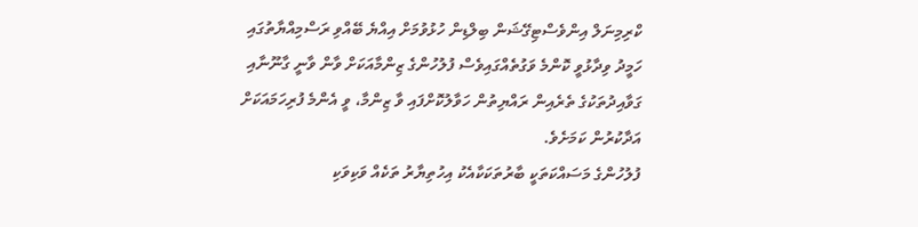ކްރިމިނަލް އިންވެސްޓިގޭޝަން ބިލްޑިން ހުޅުވުމަށް އިއްޔެ ބޭއްވި ރަސްމިއްޔާތުގައި ހަމީދު ވިދާޅުވީ ކޮންމެ ވަގުތެއްގައިވެސް ފުލުހުންގެ ޒިންމާއަކަށް ވާން ވާނީ ގާނޫނާއި ގަވާއިދުތަކުގެ ތެރެއިން ރައްޔިތުން ހަވާލުކޮށްފައި ވާ ޒިންމާ، ވީ އެންމެ ފުރިހަމައަކަށް އަދާކުރުން ކަމަށެވެ.
ފުލުހުންގެ މަސައްކަތަކީ ބާރުތަކަކާއެކު އިހުތިޔާރު ތަކެއް ވަކިވަކި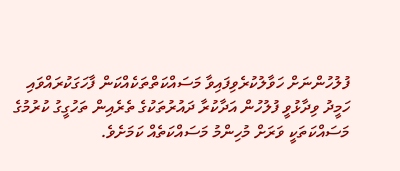ފުލުހުންނަށް ހަވާލުކުރެވިފައިވާ މަސައްކަތްތަކެއްކަން ފާހަގަކުރައްވައި ހަމީދު ވިދާޅުވީ ފުލުހުން އަދާކުރާ ދައުރުތަކުގެ ތެރެއިން ތަހުގީގު ކުރުމުގެ މަސައްކަތަކީ ވަރަށް މުހިންމު މަސައްކަތެއް ކަމަށެވެ.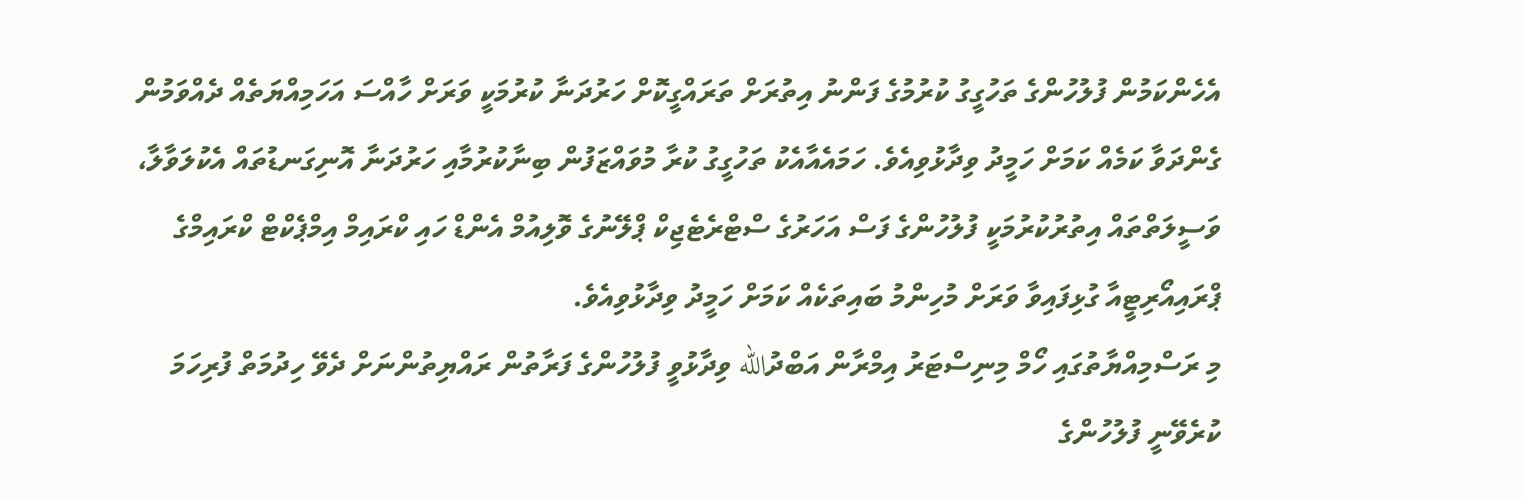އެހެންކަމުން ފުލުހުންގެ ތަހުގީގު ކުރުމުގެ ފަންނު އިތުރަށް ތަރައްގީކޮށް ހަރުދަނާ ކުރުމަކީ ވަރަށް ހާއްސަ އަހަމިއްޔަތެއް ދެއްވަމުން ގެންދަވާ ކަމެއް ކަމަށް ހަމީދު ވިދާޅުވިއެވެ. ހަމައެއާއެކު ތަހުގީގު ކުރާ މުވައްޒަފުން ބިނާކުރުމާއި ހަރުދަނާ އޮނިގަނޑުތައް އެކުލަވާލާ، ވަސީލަތްތައް އިތުރުކުރުމަކީ ފުލުހުންގެ ފަސް އަހަރުގެ ސްޓްރެޓެޖިކް ޕްލޭނުގެ ވޮލިއުމް އެންޑް ހައި ކްރައިމް އިމްޕެކްޓް ކްރައިމްގެ ޕްރައިއޯރިޓީއާ ގުޅިފައިވާ ވަރަށް މުހިންމު ބައިތަކެއް ކަމަށް ހަމީދު ވިދާޅުވިއެވެ.
މި ރަސްމިއްޔާތުގައި ހޯމް މިނިސްޓަރު އިމްރާން އަބްދުالله ވިދާޅުވީ ފުލުހުންގެ ފަރާތުން ރައްޔިތުންނަށް ދެވޭ ހިދުމަތް ފުރިހަމަ ކުރެވޭނީ ފުލުހުންގެ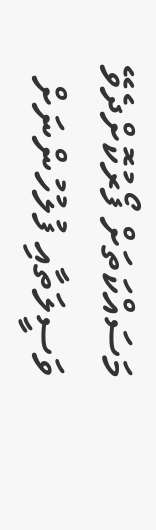މަސައްކަތަށް ފޯރުކޮށްދެވޭ ވަސީލަތާއި ފުލުހުންނަށް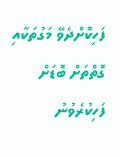ފަހިކޮށްދެވޭ މަގުތަކާއި ގޮތްތަށް ބޮޑަށް ފަހިކުރެވުނު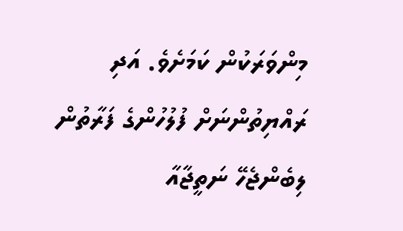މިންވަރަކުން ކަމަށެވެ. އަދި ރައްޔިތުންނަށް ފުލުހުންގެ ފަރާތުން ލިބެންޖެހޭ ނަތީޖާއާ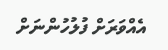އެއްވަރަށް ފުލުހުންނަށް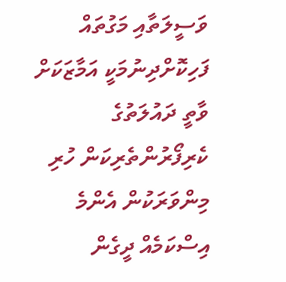ވަސީލަތާއި މަގުތައް ފަހިކޮށްދިނުމަކީ އަމާޒަކަށް ވާތީ ދައުލަތުގެ ކެރިފޯރުންތެރިކަން ހުރި މިންވަރަކުން އެންމެ އިސްކަމެއް ދީގެން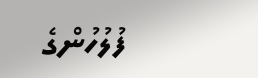ފުލުހުންގެ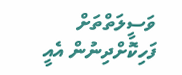ވަސީލަތްތަށް ފަހިކޮށްދިނުން އެއީ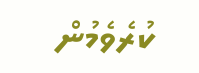ކުރެވެމުން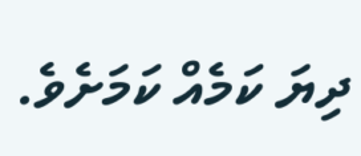ދިޔަ ކަމެއް ކަމަށެވެ.